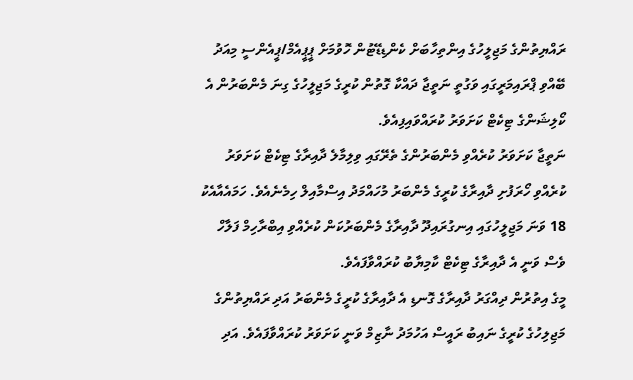ރައްޔިތުންގެ މަޖިލީހުގެ އިންތިހާބަށް ކެންޑިޑޭޓުން ހޮވުމަށް ޕީޕީއެމް/ޕީއެންސީ މިއަދު ބޭއްވި ޕްރައިމަރީގައި ވަގުތީ ނަތީޖާ ދައްކާ ގޮތުން ކުރީގެ މަޖިލީހުގެ ގިނަ މެންބަރުން އެ ކޯލިޝަންގެ ޓިކެޓް ކަށަވަރު ކުރައްވައިފިއެވެ.
ނަތީޖާ ކަށަވަރު ކުރެއްވި މެންބަރުންގެ ތެރޭގައި ވިލިމާލެ ދާއިރާގެ ޓިކެޓް ކަށަވަރު ކުރެއްވި ހޯރަފުށި ދާއިރާގެ ކުރީގެ މެންބަރު މުހައްމަދު އިސްމާއިލް ހިމެނެއެވެ. ހަމައެއާއެކު 18 ވަނަ މަޖިލީހުގައި އިނގުރައިދޫ ދާއިރާގެ މެންބަރުކަން ކުރެއްވި އިބްރާހިމް ފަލާހް ވެސް ވަނީ އެ ދާއިރާގެ ޓިކެޓް ކާމިޔާބު ކުރައްވާފައެވެ.
މީގެ އިތުރުން ދިއްގަރު ދާއިރާގެ ގޮނޑި އެ ދާއިރާގެ ކުރީގެ މެންބަރު އަދި ރައްޔިތުންގެ މަޖިލިހުގެ ކުރީގެ ނައިބު ރައީސް އަހުމަދު ނާޒިމް ވަނީ ކަށަވަރު ކުރައްވާފައެވެ. އަދި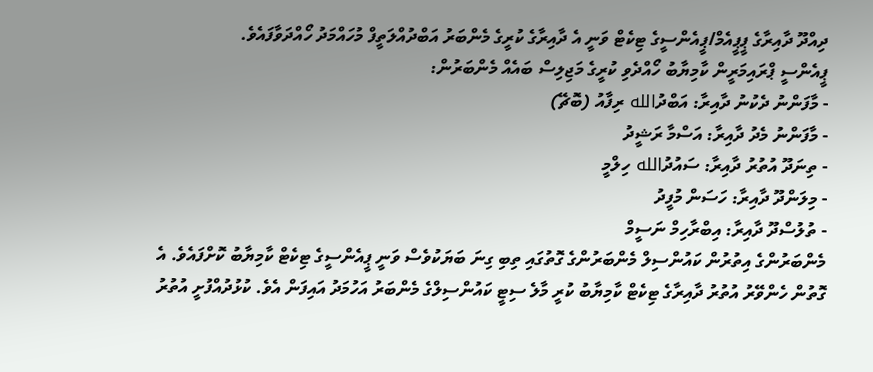ދިއްދޫ ދާއިރާގެ ޕީޕީއެމް/ޕީއެންސީގެ ޓިކެޓް ވަނީ އެ ދާއިރާގެ ކުރީގެ މެންބަރު އަބްދުއްލަތީފް މުހައްމަދު ހޯއްދަވާފައެވެ.
ޕީއެންސީ ޕްރައިމަރީން ކާމިޔާބު ހޯއްދެވި ކުރީގެ މަޖިލިސް ބައެއް މެންބަރުން:
- މާފަންނު ދެކުނު ދާއިރާ: އަބްދުالله ރިފާއު (ބޮޗޭ)
- މާފަންނު މެދު ދާއިރާ: އަސްމާ ރަޝީދު
- ތިނަދޫ އުތުރު ދާއިރާ: ސައުދުالله ހިލްމީ
- މިލަންދޫ ދާއިރާ: ހަސަން މުފީދު
- ތުލުސްދޫ ދާއިރާ: އިބްރާހިމް ނަސީމް
މެންބަރުންގެ އިތުރުން ކައުންސިލް މެންބަރުންގެ ގޮތުގައި ތިބި ގިނަ ބަޔަކުވެސް ވަނީ ޕީއެންސީގެ ޓިކެޓް ކާމިޔާބު ކޮށްފައެވެ. އެ ގޮތުން ހެންވޭރު އުތުރު ދާއިރާގެ ޓިކެޓް ކާމިޔާބު ކުރީ މާލެ ސިޓީ ކައުންސިލްގެ މެންބަރު އަހުމަދު އައިފަން އެވެ. ކުޅުދުއްފުށީ އުތުރު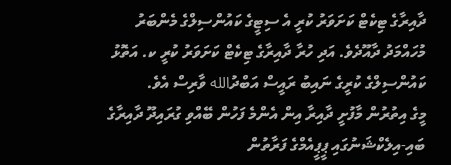ދާއިރާގެ ޓިކެޓް ކަށަވަރު ކުރީ އެ ސިޓީގެ ކައުންސިލްގެ މެންބަރު މުހައްމަދު ދާއޫދެވެ. އަދި ހުރާ ދާއިރާގެ ޓިކެޓް ކަށަވަރު ކުރީ ކ. އަތޮޅު ކައުންސިލްގެ ކުރީގެ ނައިބު ރައީސް އަބްދުالله ވާރިސް އެވެ.
މީގެ އިތުރުން މާފުށީ ދާއިރާ އިން އެންމެ ފަހުން ބޭއްވި ގުރައިދޫ ދާއިރާގެ ބައި-އިލެކްޝަނުގައި ޕީޕީއެމްގެ ފަރާތުން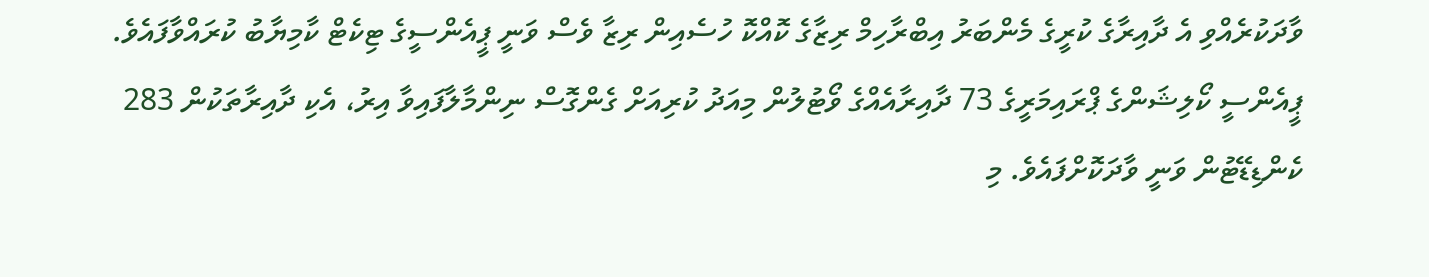ވާދަކުރެއްވި އެ ދާއިރާގެ ކުރީގެ މެންބަރު އިބްރާހިމް ރިޒާގެ ކޮއްކޮ ހުސެއިން ރިޒާ ވެސް ވަނީ ޕީއެންސީގެ ޓިކެޓް ކާމިޔާބު ކުރައްވާފައެވެ.
ޕީއެންސީ ކޯލިޝަންގެ ޕްރައިމަރީގެ 73 ދާއިރާއެއްގެ ވޯޓުލުން މިއަދު ކުރިއަށް ގެންގޮސް ނިންމާލާފައިވާ އިރު، އެކި ދާއިރާތަކުން 283 ކެންޑިޑޭޓުން ވަނީ ވާދަކޮށްފައެވެ. މި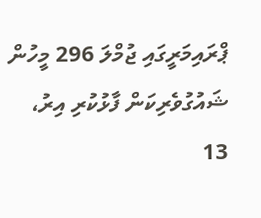ޕްރައިމަރީގައި ޖުމްލަ 296 މީހުން ޝައުގުވެރިކަން ފާޅުކުރި އިރު، 13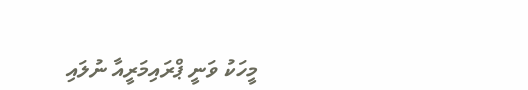މީހަކު ވަނީ ޕްރައިމަރީއާ ނުލައި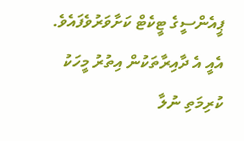ޕީއެންސީގެ ޓީކެޓް ކަށާވަރުވެފައެވެ. އެއީ އެ ދާއިރާތަކުން އިތުރު މީހަކު ކުރިމަތި ނުލާ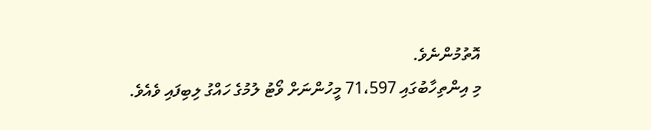އޮތުމުންނެވެ.
މި އިންތިހާބުގައި 71،597 މީހުންނަށް ވޯޓު ލުމުގެ ހައްގު ލިބިފައި ވެއެވެ.